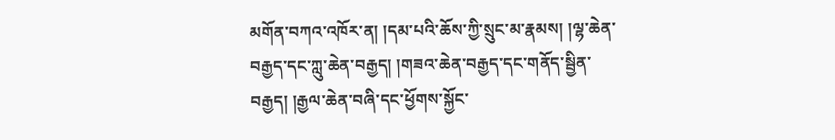མགོན་བཀའ་འཁོར་ན། །དམ་པའི་ཆོས་ཀྱི་སྲུང་མ་རྣམས། །ལྷ་ཆེན་བརྒྱད་དང་ཀླུ་ཆེན་བརྒྱད། །གཟའ་ཆེན་བརྒྱད་དང་གནོད་སྦྱིན་བརྒྱད། །རྒྱལ་ཆེན་བཞི་དང་ཕྱོགས་སྐྱོང་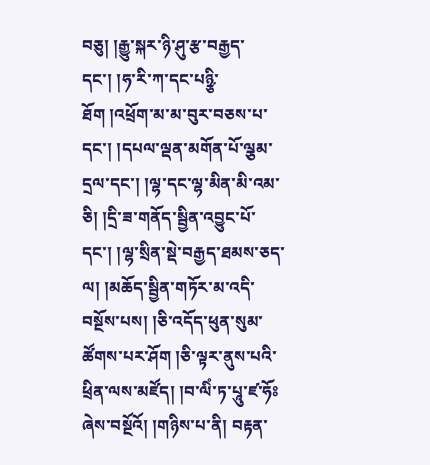བཅུ། །རྒྱུ་སྐར་ཉི་ཤུ་རྩ་བརྒྱད་དང་། །ཧ་རི་ཀ་དང་པཉྩི་ཐོག །འཕྲོག་མ་མ་བུར་བཅས་པ་དང་། །དཔལ་ལྡན་མགོན་པོ་ལྕམ་དྲལ་དང་། །ལྷ་དང་ལྷ་མིན་མི་འམ་ཅི། །དྲི་ཟ་གནོད་སྦྱིན་འབྱུང་པོ་དང་། །ལྷ་སྲིན་སྡེ་བརྒྱད་ཐམས་ཅད་ལ། །མཆོད་སྦྱིན་གཏོར་མ་འདི་བསྔོས་པས། །ཅི་འདོད་ཕུན་སུམ་ཚོགས་པར་ཤོག །ཅི་ལྟར་ནུས་པའི་ཕྲིན་ལས་མཛོད། །བ་ལིཾ་ཏ་པཱུ་ཛ་ཧོཿ ཞེས་བསྔོའོ། །གཉིས་པ་ནི། བརྟན་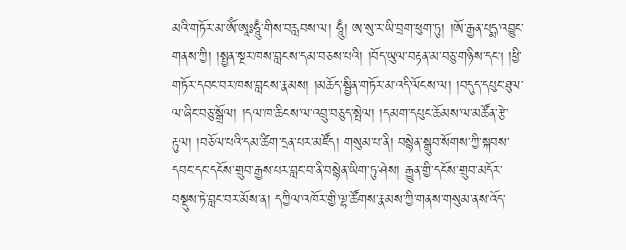མའི་གཏོར་མ་ཨོཾ་ཨཱཿཧཱུྃ་གིས་བརླབས་ལ། ཧཱུྃ། ཨ་སུ་ར་ཡི་བྲག་ཕུག་ཏུ། །ཨོ་རྒྱན་པདྨ་འབྱུང་གནས་ཀྱི། །སྤྱན་སྔར་ཁས་བླངས་དམ་བཅས་པའི། །བོད་ཡུལ་བརྟན་མ་བཅུ་གཉིས་དང། །ཕྱི་གཏོར་དབང་བར་ཁས་བླངས་རྣམས། །མཆོད་སྦྱིན་གཏོར་མ་འདི་ལོངས་ལ། །བདུད་དཔུང་ཐུལ་ལ་ཞིང་བཅུ་སྒྲོལ། །དལ་ཁ་ཆིངས་ལ་འབྲུ་བཅུད་སྤེལ། །དམག་དཔུང་ཆོམས་ལ་མཚོན་རྩེ་རྟུལ། །བཅོལ་པའི་དམ་ཚིག་དྲན་པར་མཛོད། གསུམ་པ་ནི། བསྙེན་སྒྲུབ་སོགས་ཀྱི་སྐབས་དབང་དང་དངོས་གྲུབ་རྒྱས་པར་བླང་བ་ནི་བསྙེན་ཡིག་ཏུ་ཤེས། རྒྱུན་གྱི་དངོས་གྲུབ་མདོར་བསྡུས་ཏེ་བླང་བར་མོས་ན། དཀྱིལ་འཁོར་གྱི་ལྷ་ཚོགས་རྣམས་ཀྱི་གནས་གསུམ་ནས་འོད་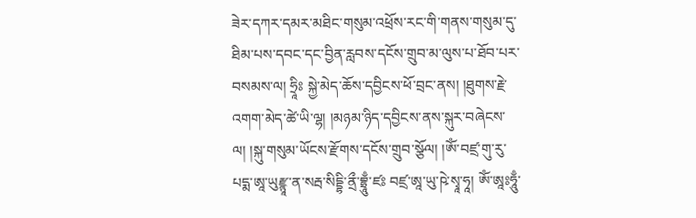ཟེར་དཀར་དམར་མཐིང་གསུམ་འཕྲོས་རང་གི་གནས་གསུམ་དུ་ཐིམ་པས་དབང་དང་བྱིན་རླབས་དངོས་གྲུབ་མ་ལུས་པ་ཐོབ་པར་བསམས་ལ། ཧྲཱིཿ སྐྱེ་མེད་ཆོས་དབྱིངས་ཕོ་བྲང་ནས། །ཐུགས་རྗེ་འགག་མེད་ཚེ་ཡི་ལྷ། །མཉམ་ཉིད་དབྱིངས་ནས་སྐུར་བཞེངས་ལ། །སྐུ་གསུམ་ཡོངས་རྫོགས་དངོས་གྲུབ་སྩོལ། །ཨོཾ་བཛྲ་གུ་རུ་པདྨ་ཨཱ་ཡུརྫྙཱ་ན་སརྦ་སིདྡྷི་ནྲྀ་བྷྲཱུྃ་ཛཿ བཛྲ་ཨཱ་ཡུ་ཥེ་སྭཱ་ཧཱ། ཨོཾ་ཨཱཿཧཱུྃ་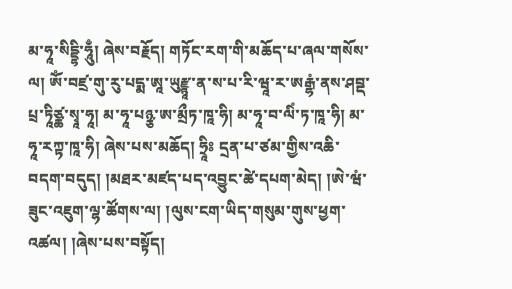མ་ཧཱ་སིདྡྷི་ཧཱུྃ། ཞེས་བརྗོད། གཏོང་རག་གི་མཆོད་པ་ཞལ་གསོས་ལ། ཨོཾ་བཛྲ་གུ་རུ་པདྨ་ཨཱ་ཡུརྫྙཱ་ན་ས་པ་རི་ཝཱ་ར་ཨརྒྷཾ་ནས་ཤབྡ་པྲ་ཏཱིཙྪ་སྭཱ་ཧཱ། མ་ཧཱ་པཉྩ་ཨ་མྲྀཏ་ཁཱ་ཧི། མ་ཧཱ་བ་ལིཾ་ཏ་ཁཱ་ཧི། མ་ཧཱ་རཀྟ་ཁཱ་ཧི། ཞེས་པས་མཆོད། ཧྲཱིཿ དྲན་པ་ཙམ་གྱིས་འཆི་བདག་བདུད། །མཐར་མཛད་པད་འབྱུང་ཚེ་དཔག་མེད། །ཨེ་ཝཾ་ཟུང་འཇུག་ལྷ་ཚོགས་ལ། །ལུས་ངག་ཡིད་གསུམ་གུས་ཕྱག་འཚལ། །ཞེས་པས་བསྟོད།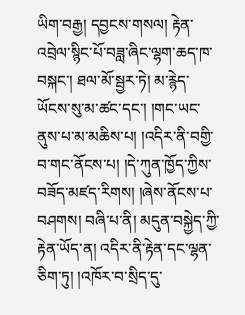ཡིག་བརྒྱ། དབྱངས་གསལ། རྟེན་འབྲེལ་སྙིང་པོ་བཟླ་ཞིང་ལྷག་ཆད་ཁ་བསྐང་། ཐལ་མོ་སྦྱར་ཏེ། མ་རྙེད་ཡོངས་སུ་མ་ཚང་དང་། །གང་ཡང་ནུས་པ་མ་མཆིས་པ། །འདིར་ནི་བགྱི་བ་གང་ནོངས་པ། །དེ་ཀུན་ཁྱོད་ཀྱིས་བཟོད་མཛད་རིགས། །ཞེས་ནོངས་པ་བཤགས། བཞི་པ་ནི། མདུན་བསྐྱེད་ཀྱི་རྟེན་ཡོད་ན། འདིར་ནི་རྟེན་དང་ལྷན་ཅིག་ཏུ། །འཁོར་བ་སྲིད་དུ་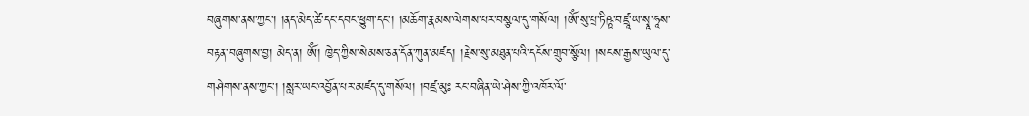བཞུགས་ནས་ཀྱང་། །ནད་མེད་ཚེ་དང་དབང་ཕྱུག་དང་། །མཆོག་རྣམས་ལེགས་པར་བསྩལ་དུ་གསོལ། །ཨོཾ་སུ་པྲ་ཏིཥྛ་བཛྲཱ་ཡ་སྭཱ་ཧཱས་བརྟན་བཞུགས་བྱ། མེད་ན། ཨོཾ། ཁྱེད་ཀྱིས་སེམས་ཅན་དོན་ཀུན་མཛད། །རྗེས་སུ་མཐུན་པའི་དངོས་གྲུབ་སྩོལ། །སངས་རྒྱས་ཡུལ་དུ་གཤེགས་ནས་ཀྱང་། །སླར་ཡང་འབྱོན་པར་མཛད་དུ་གསོལ། །བཛྲ་མུཿ རང་བཞིན་ཡེ་ཤེས་ཀྱི་འཁོར་ལོ་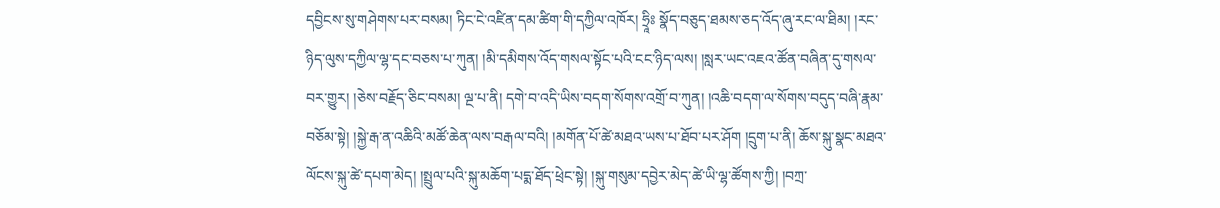དབྱིངས་སུ་གཤེགས་པར་བསམ། ཏིང་ངེ་འཛིན་དམ་ཚིག་གི་དཀྱིལ་འཁོར། ཧྲཱིཿ སྣོད་བཅུད་ཐམས་ཅད་འོད་ཞུ་རང་ལ་ཐིམ། །རང་ཉིད་ལུས་དཀྱིལ་ལྷ་དང་བཅས་པ་ཀུན། །མི་དམིགས་འོད་གསལ་སྟོང་པའི་ངང་ཉིད་ལས། །སླར་ཡང་འཇའ་ཚོན་བཞིན་དུ་གསལ་བར་གྱུར། །ཅེས་བརྗོད་ཅིང་བསམ། ལྔ་པ་ནི། དགེ་བ་འདི་ཡིས་བདག་སོགས་འགྲོ་བ་ཀུན། །འཆི་བདག་ལ་སོགས་བདུད་བཞི་རྣམ་བཅོམ་སྟེ། །སྐྱེ་རྒ་ན་འཆིའི་མཚོ་ཆེན་ལས་བརྒལ་བའི། །མགོན་པོ་ཚེ་མཐའ་ཡས་པ་ཐོབ་པར་ཤོག །དྲུག་པ་ནི། ཆོས་སྐུ་སྣང་མཐའ་ལོངས་སྐུ་ཚེ་དཔག་མེད། །སྤྲུལ་པའི་སྐུ་མཆོག་པདྨ་ཐོད་ཕྲེང་སྟེ། །སྐུ་གསུམ་དབྱེར་མེད་ཚེ་ཡི་ལྷ་ཚོགས་ཀྱི། །བཀྲ་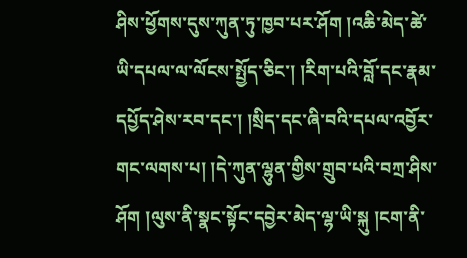ཤིས་ཕྱོགས་དུས་ཀུན་ཏུ་ཁྱབ་པར་ཤོག །འཆི་མེད་ཚེ་ཡི་དཔལ་ལ་ལོངས་སྤྱོད་ཅིང་། །རིག་པའི་བློ་དང་རྣམ་དཔྱོད་ཤེས་རབ་དང་། །སྲིད་དང་ཞི་བའི་དཔལ་འབྱོར་གང་ལགས་པ། །དེ་ཀུན་ལྷུན་གྱིས་གྲུབ་པའི་བཀྲ་ཤིས་ཤོག །ལུས་ནི་སྣང་སྟོང་དབྱེར་མེད་ལྷ་ཡི་སྐུ །ངག་ནི་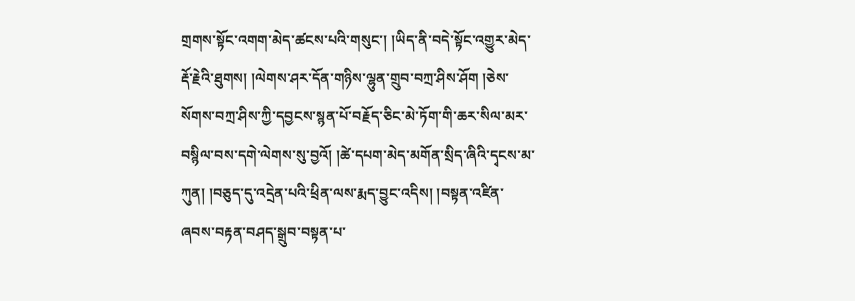གྲགས་སྟོང་འགག་མེད་ཚངས་པའི་གསུང་། །ཡིད་ནི་བདེ་སྟོང་འགྱུར་མེད་རྡོ་རྗེའི་ཐུགས། །ལེགས་ཤར་དོན་གཉིས་ལྷུན་གྲུབ་བཀྲ་ཤིས་ཤོག །ཅེས་སོགས་བཀྲ་ཤིས་ཀྱི་དབྱངས་སྙན་པོ་བརྗོད་ཅིང་མེ་ཏོག་གི་ཆར་སིལ་མར་བསྙིལ་བས་དགེ་ལེགས་སུ་བྱའོ། །ཚེ་དཔག་མེད་མགོན་སྲིད་ཞིའི་དྭངས་མ་ཀུན། །བཅུད་དུ་འདྲེན་པའི་ཕྲིན་ལས་རྨད་བྱུང་འདིས། །བསྟན་འཛིན་ཞབས་བརྟན་བཤད་སྒྲུབ་བསྟན་པ་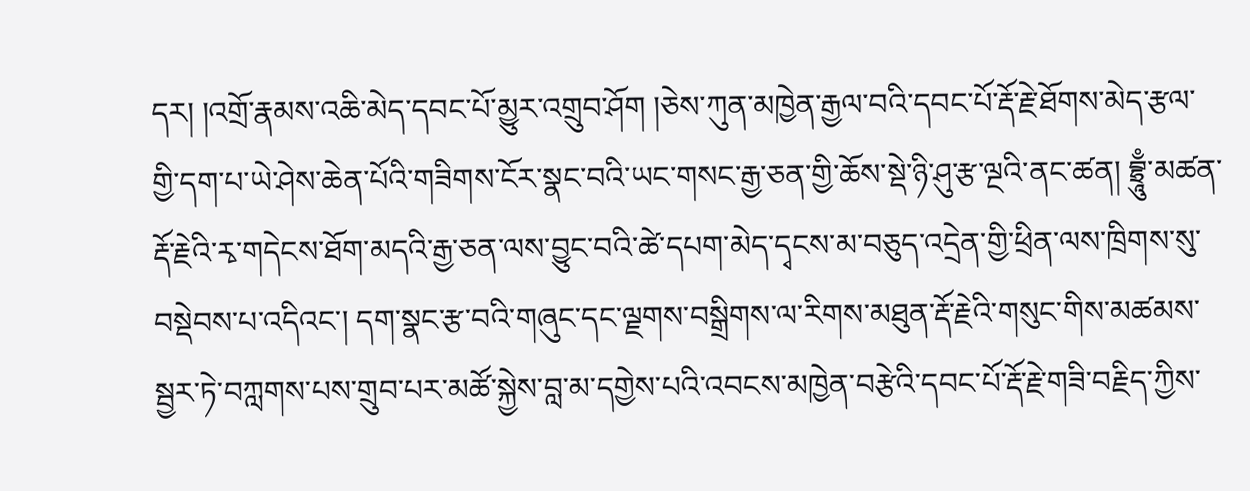དར། །འགྲོ་རྣམས་འཆི་མེད་དབང་པོ་མྱུར་འགྲུབ་ཤོག །ཅེས་ཀུན་མཁྱེན་རྒྱལ་བའི་དབང་པོ་རྡོ་རྗེ་ཐོགས་མེད་རྩལ་གྱི་དག་པ་ཡེ་ཤེས་ཆེན་པོའི་གཟིགས་ངོར་སྣང་བའི་ཡང་གསང་རྒྱ་ཅན་གྱི་ཆོས་སྡེ་ཉི་ཤུ་རྩ་ལྔའི་ནང་ཚན། བྷྲཱུྃ་མཚན་རྡོ་རྗེའི་རྭ་གདེངས་ཐོག་མདའི་རྒྱ་ཅན་ལས་བྱུང་བའི་ཚེ་དཔག་མེད་དྭངས་མ་བཅུད་འདྲེན་གྱི་ཕྲིན་ལས་ཁྲིགས་སུ་བསྡེབས་པ་འདིའང་། དག་སྣང་རྩ་བའི་གཞུང་དང་ལྗགས་བསྒྲིགས་ལ་རིགས་མཐུན་རྡོ་རྗེའི་གསུང་གིས་མཚམས་སྦྱར་ཏེ་བཀླགས་པས་གྲུབ་པར་མཚོ་སྐྱེས་བླ་མ་དགྱེས་པའི་འབངས་མཁྱེན་བརྩེའི་དབང་པོ་རྡོ་རྗེ་གཟི་བརྗིད་ཀྱིས་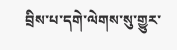བྲིས་པ་དགེ་ལེགས་སུ་གྱུར་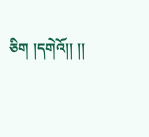ཅིག །དགེའོ།། །།